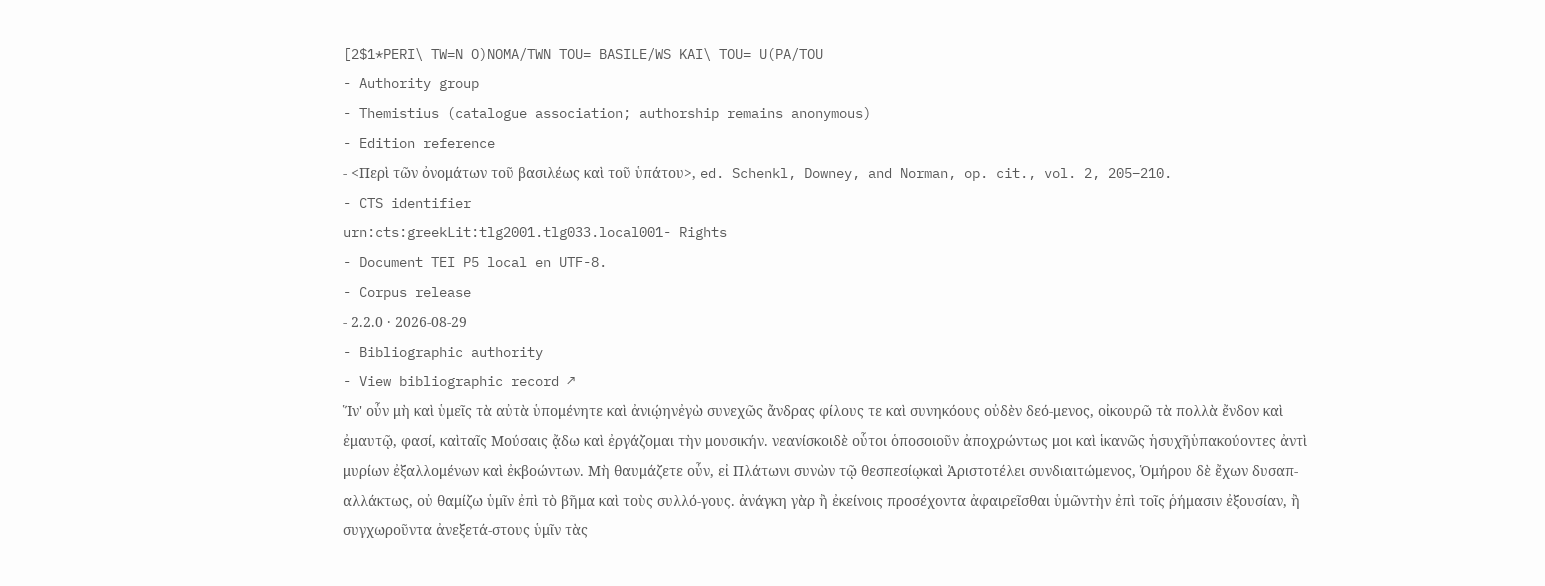[2$1*PERI\ TW=N O)NOMA/TWN TOU= BASILE/WS KAI\ TOU= U(PA/TOU
- Authority group
- Themistius (catalogue association; authorship remains anonymous)
- Edition reference
- <Περὶ τῶν ὀνομάτων τοῦ βασιλέως καὶ τοῦ ὑπάτου>, ed. Schenkl, Downey, and Norman, op. cit., vol. 2, 205–210.
- CTS identifier
urn:cts:greekLit:tlg2001.tlg033.local001- Rights
- Document TEI P5 local en UTF-8.
- Corpus release
- 2.2.0 · 2026-08-29
- Bibliographic authority
- View bibliographic record ↗
Ἵν' οὖν μὴ καὶ ὑμεῖς τὰ αὐτὰ ὑπομένητε καὶ ἀνιῴηνἐγὼ συνεχῶς ἄνδρας φίλους τε καὶ συνηκόους οὐδὲν δεό-μενος, οἰκουρῶ τὰ πολλὰ ἔνδον καὶ ἐμαυτῷ, φασί, καὶταῖς Μούσαις ᾄδω καὶ ἐργάζομαι τὴν μουσικήν. νεανίσκοιδὲ οὗτοι ὁποσοιοῦν ἀποχρώντως μοι καὶ ἱκανῶς ἡσυχῆὑπακούοντες ἀντὶ μυρίων ἐξαλλομένων καὶ ἐκβοώντων. Μὴ θαυμάζετε οὖν, εἰ Πλάτωνι συνὼν τῷ θεσπεσίῳκαὶ Ἀριστοτέλει συνδιαιτώμενος, Ὁμήρου δὲ ἔχων δυσαπ-αλλάκτως, οὐ θαμίζω ὑμῖν ἐπὶ τὸ βῆμα καὶ τοὺς συλλό-γους. ἀνάγκη γὰρ ἢ ἐκείνοις προσέχοντα ἀφαιρεῖσθαι ὑμῶντὴν ἐπὶ τοῖς ῥήμασιν ἐξουσίαν, ἢ συγχωροῦντα ἀνεξετά-στους ὑμῖν τὰς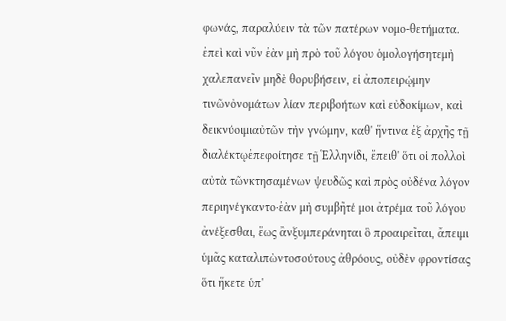φωνάς, παραλύειν τὰ τῶν πατέρων νομο-θετήματα. ἐπεὶ καὶ νῦν ἐὰν μὴ πρὸ τοῦ λόγου ὁμολογήσητεμὴ χαλεπανεῖν μηδὲ θορυβήσειν, εἰ ἀποπειρῴμην τινῶνὀνομάτων λίαν περιβοήτων καὶ εὐδοκίμων, καὶ δεικνύοιμιαὐτῶν τὴν γνώμην, καθ' ἥντινα ἐξ ἀρχῆς τῇ διαλέκτῳἐπεφοίτησε τῇ Ἑλληνίδι, ἔπειθ' ὅτι οἱ πολλοὶ αὐτὰ τῶνκτησαμένων ψευδῶς καὶ πρὸς οὐδένα λόγον περιηνέγκαντο·ἐὰν μὴ συμβῆτέ μοι ἀτρέμα τοῦ λόγου ἀνέξεσθαι, ἕως ἂνξυμπεράνηται ὃ προαιρεῖται, ἄπειμι ὑμᾶς καταλιπὼντοσούτους ἀθρόους, οὐδὲν φροντίσας ὅτι ἥκετε ὑπ'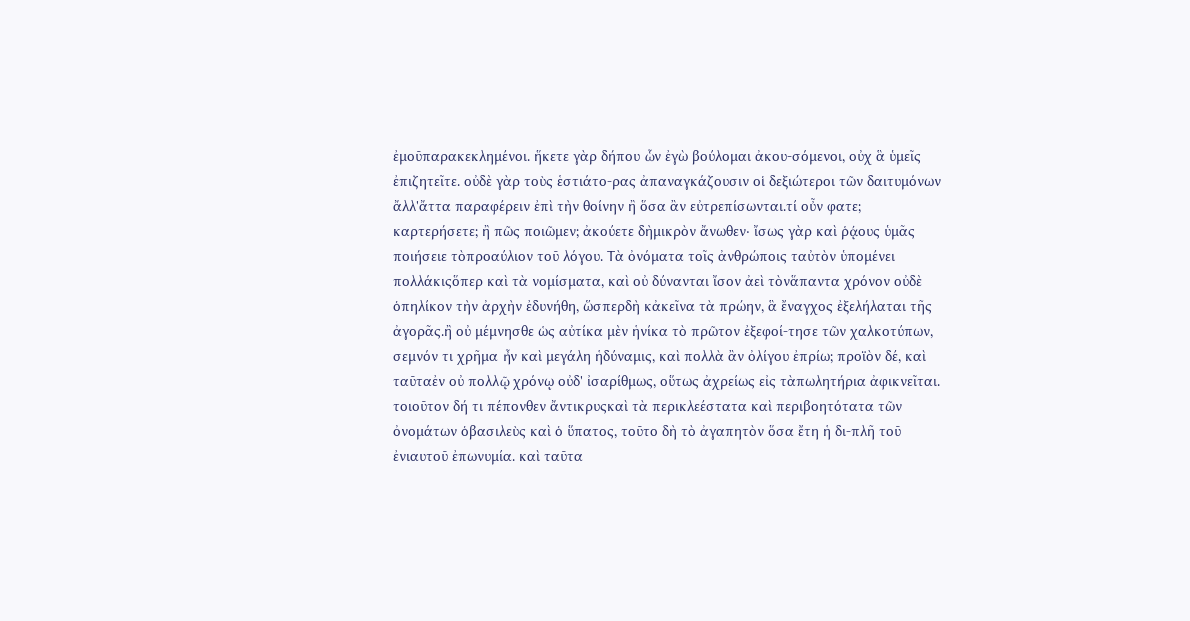ἐμοῦπαρακεκλημένοι. ἥκετε γὰρ δήπου ὧν ἐγὼ βούλομαι ἀκου-σόμενοι, οὐχ ἃ ὑμεῖς ἐπιζητεῖτε. οὐδὲ γὰρ τοὺς ἑστιάτο-ρας ἀπαναγκάζουσιν οἱ δεξιώτεροι τῶν δαιτυμόνων ἄλλ'ἄττα παραφέρειν ἐπὶ τὴν θοίνην ἢ ὅσα ἂν εὐτρεπίσωνται.τί οὖν φατε; καρτερήσετε; ἢ πῶς ποιῶμεν; ἀκούετε δὴμικρὸν ἄνωθεν· ἴσως γὰρ καὶ ῥᾴους ὑμᾶς ποιήσειε τὸπροαύλιον τοῦ λόγου. Τὰ ὀνόματα τοῖς ἀνθρώποις ταὐτὸν ὑπομένει πολλάκιςὅπερ καὶ τὰ νομίσματα, καὶ οὐ δύνανται ἴσον ἀεὶ τὸνἅπαντα χρόνον οὐδὲ ὁπηλίκον τὴν ἀρχὴν ἐδυνήθη, ὥσπερδὴ κἀκεῖνα τὰ πρώην, ἃ ἔναγχος ἐξελήλαται τῆς ἀγορᾶς.ἢ οὐ μέμνησθε ὡς αὐτίκα μὲν ἡνίκα τὸ πρῶτον ἐξεφοί-τησε τῶν χαλκοτύπων, σεμνόν τι χρῆμα ἦν καὶ μεγάλη ἡδύναμις, καὶ πολλὰ ἂν ὀλίγου ἐπρίω; προϊὸν δέ, καὶ ταῦταἐν οὐ πολλῷ χρόνῳ οὐδ' ἰσαρίθμως, οὕτως ἀχρείως εἰς τὰπωλητήρια ἀφικνεῖται. τοιοῦτον δή τι πέπονθεν ἄντικρυςκαὶ τὰ περικλεέστατα καὶ περιβοητότατα τῶν ὀνομάτων ὁβασιλεὺς καὶ ὁ ὕπατος, τοῦτο δὴ τὸ ἀγαπητὸν ὅσα ἔτη ἡ δι-πλῆ τοῦ ἐνιαυτοῦ ἐπωνυμία. καὶ ταῦτα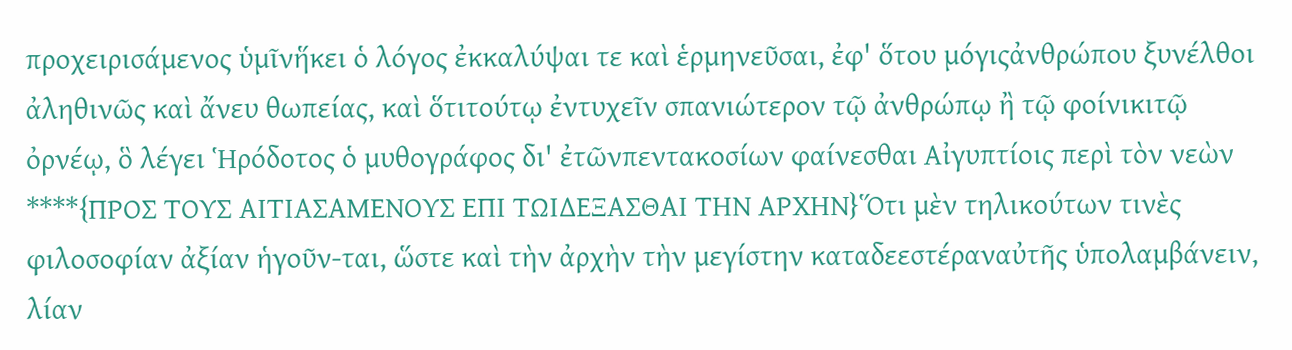προχειρισάμενος ὑμῖνἥκει ὁ λόγος ἐκκαλύψαι τε καὶ ἑρμηνεῦσαι, ἐφ' ὅτου μόγιςἀνθρώπου ξυνέλθοι ἀληθινῶς καὶ ἄνευ θωπείας, καὶ ὅτιτούτῳ ἐντυχεῖν σπανιώτερον τῷ ἀνθρώπῳ ἢ τῷ φοίνικιτῷ ὀρνέῳ, ὃ λέγει Ἡρόδοτος ὁ μυθογράφος δι' ἐτῶνπεντακοσίων φαίνεσθαι Αἰγυπτίοις περὶ τὸν νεὼν ****{ΠΡΟΣ ΤΟΥΣ ΑΙΤΙΑΣΑΜΕΝΟΥΣ ΕΠΙ ΤΩΙΔΕΞΑΣΘΑΙ ΤΗΝ ΑΡΧΗΝ}Ὅτι μὲν τηλικούτων τινὲς φιλοσοφίαν ἀξίαν ἡγοῦν-ται, ὥστε καὶ τὴν ἀρχὴν τὴν μεγίστην καταδεεστέραναὐτῆς ὑπολαμβάνειν, λίαν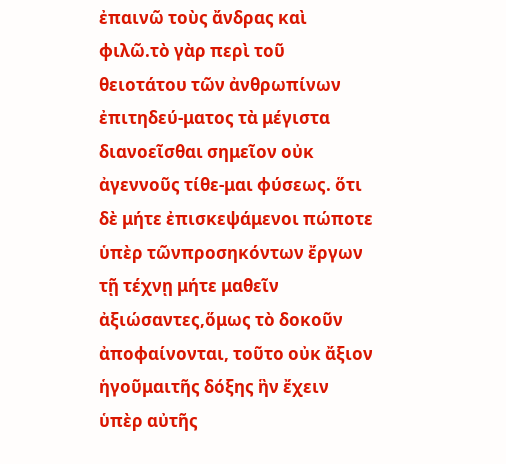ἐπαινῶ τοὺς ἄνδρας καὶ φιλῶ.τὸ γὰρ περὶ τοῦ θειοτάτου τῶν ἀνθρωπίνων ἐπιτηδεύ-ματος τὰ μέγιστα διανοεῖσθαι σημεῖον οὐκ ἀγεννοῦς τίθε-μαι φύσεως. ὅτι δὲ μήτε ἐπισκεψάμενοι πώποτε ὑπὲρ τῶνπροσηκόντων ἔργων τῇ τέχνῃ μήτε μαθεῖν ἀξιώσαντες,ὅμως τὸ δοκοῦν ἀποφαίνονται, τοῦτο οὐκ ἄξιον ἡγοῦμαιτῆς δόξης ἣν ἔχειν ὑπὲρ αὐτῆς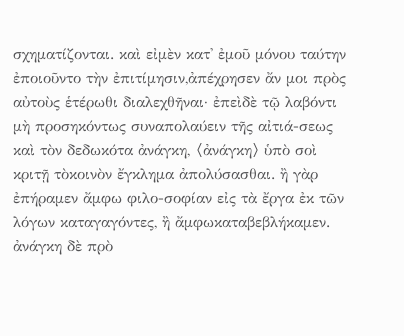σχηματίζονται. καὶ εἰμὲν κατ' ἐμοῦ μόνου ταύτην ἐποιοῦντο τὴν ἐπιτίμησιν,ἀπέχρησεν ἄν μοι πρὸς αὐτοὺς ἑτέρωθι διαλεχθῆναι· ἐπεὶδὲ τῷ λαβόντι μὴ προσηκόντως συναπολαύειν τῆς αἰτιά-σεως καὶ τὸν δεδωκότα ἀνάγκη, 〈ἀνάγκη〉 ὑπὸ σοὶ κριτῇ τὸκοινὸν ἔγκλημα ἀπολύσασθαι. ἢ γὰρ ἐπήραμεν ἄμφω φιλο-σοφίαν εἰς τὰ ἔργα ἐκ τῶν λόγων καταγαγόντες, ἢ ἄμφωκαταβεβλήκαμεν. ἀνάγκη δὲ πρὸ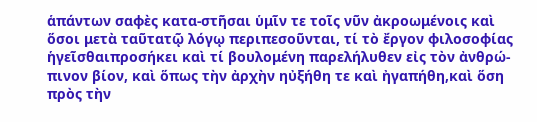ἁπάντων σαφὲς κατα-στῆσαι ὑμῖν τε τοῖς νῦν ἀκροωμένοις καὶ ὅσοι μετὰ ταῦτατῷ λόγῳ περιπεσοῦνται, τί τὸ ἔργον φιλοσοφίας ἡγεῖσθαιπροσήκει καὶ τί βουλομένη παρελήλυθεν εἰς τὸν ἀνθρώ-πινον βίον, καὶ ὅπως τὴν ἀρχὴν ηὐξήθη τε καὶ ἠγαπήθη,καὶ ὅση πρὸς τὴν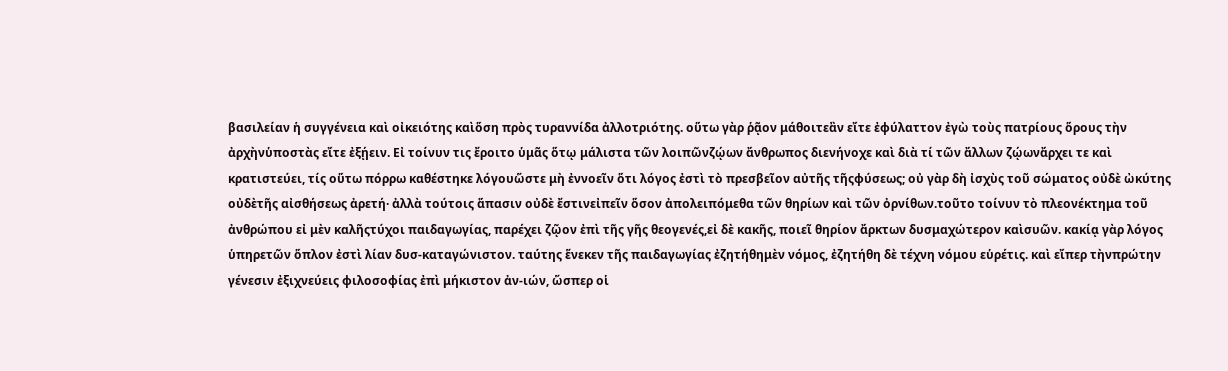βασιλείαν ἡ συγγένεια καὶ οἰκειότης καὶὅση πρὸς τυραννίδα ἀλλοτριότης. οὕτω γὰρ ῥᾷον μάθοιτεἂν εἴτε ἐφύλαττον ἐγὼ τοὺς πατρίους ὅρους τὴν ἀρχὴνὑποστὰς εἴτε ἐξῄειν. Εἰ τοίνυν τις ἔροιτο ὑμᾶς ὅτῳ μάλιστα τῶν λοιπῶνζῴων ἄνθρωπος διενήνοχε καὶ διὰ τί τῶν ἄλλων ζῴωνἄρχει τε καὶ κρατιστεύει, τίς οὕτω πόρρω καθέστηκε λόγουὥστε μὴ ἐννοεῖν ὅτι λόγος ἐστὶ τὸ πρεσβεῖον αὐτῆς τῆςφύσεως; οὐ γὰρ δὴ ἰσχὺς τοῦ σώματος οὐδὲ ὠκύτης οὐδὲτῆς αἰσθήσεως ἀρετή· ἀλλὰ τούτοις ἅπασιν οὐδὲ ἔστινεἰπεῖν ὅσον ἀπολειπόμεθα τῶν θηρίων καὶ τῶν ὀρνίθων.τοῦτο τοίνυν τὸ πλεονέκτημα τοῦ ἀνθρώπου εἰ μὲν καλῆςτύχοι παιδαγωγίας, παρέχει ζῷον ἐπὶ τῆς γῆς θεογενές,εἰ δὲ κακῆς, ποιεῖ θηρίον ἄρκτων δυσμαχώτερον καὶσυῶν. κακίᾳ γὰρ λόγος ὑπηρετῶν ὅπλον ἐστὶ λίαν δυσ-καταγώνιστον. ταύτης ἕνεκεν τῆς παιδαγωγίας ἐζητήθημὲν νόμος, ἐζητήθη δὲ τέχνη νόμου εὑρέτις. καὶ εἴπερ τὴνπρώτην γένεσιν ἐξιχνεύεις φιλοσοφίας ἐπὶ μήκιστον ἀν-ιών, ὥσπερ οἱ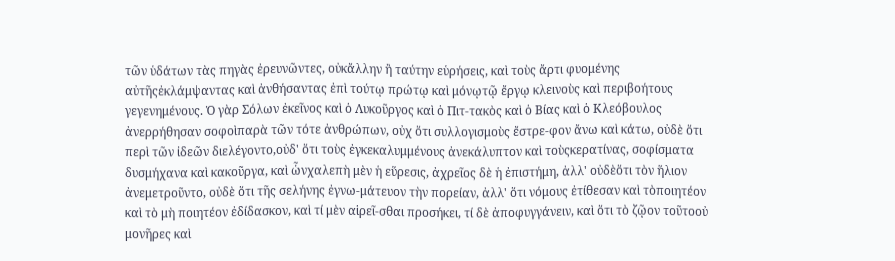τῶν ὑδάτων τὰς πηγὰς ἐρευνῶντες, οὐκἄλλην ἢ ταύτην εὑρήσεις, καὶ τοὺς ἄρτι φυομένης αὐτῆςἐκλάμψαντας καὶ ἀνθήσαντας ἐπὶ τούτῳ πρώτῳ καὶ μόνῳτῷ ἔργῳ κλεινοὺς καὶ περιβοήτους γεγενημένους. Ὁ γὰρ Σόλων ἐκεῖνος καὶ ὁ Λυκοῦργος καὶ ὁ Πιτ-τακὸς καὶ ὁ Βίας καὶ ὁ Κλεόβουλος ἀνερρήθησαν σοφοὶπαρὰ τῶν τότε ἀνθρώπων, οὐχ ὅτι συλλογισμοὺς ἔστρε-φον ἄνω καὶ κάτω, οὐδὲ ὅτι περὶ τῶν ἰδεῶν διελέγοντο,οὐδ' ὅτι τοὺς ἐγκεκαλυμμένους ἀνεκάλυπτον καὶ τοὺςκερατίνας, σοφίσματα δυσμήχανα καὶ κακοῦργα, καὶ ὧνχαλεπὴ μὲν ἡ εὕρεσις, ἀχρεῖος δὲ ἡ ἐπιστήμη, ἀλλ' οὐδὲὅτι τὸν ἥλιον ἀνεμετροῦντο, οὐδὲ ὅτι τῆς σελήνης ἐγνω-μάτευον τὴν πορείαν, ἀλλ' ὅτι νόμους ἐτίθεσαν καὶ τὸποιητέον καὶ τὸ μὴ ποιητέον ἐδίδασκον, καὶ τί μὲν αἱρεῖ-σθαι προσήκει, τί δὲ ἀποφυγγάνειν, καὶ ὅτι τὸ ζῷον τοῦτοοὐ μονῆρες καὶ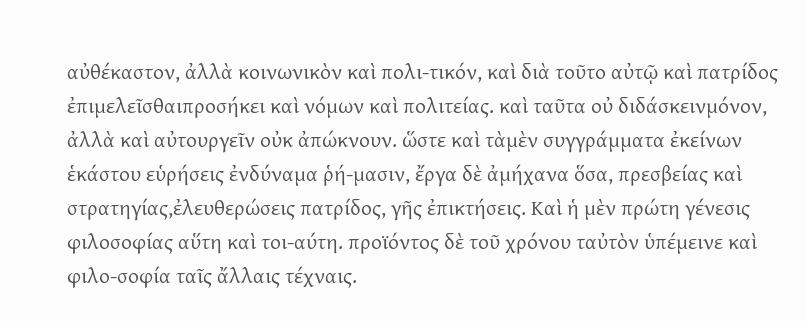αὐθέκαστον, ἀλλὰ κοινωνικὸν καὶ πολι-τικόν, καὶ διὰ τοῦτο αὐτῷ καὶ πατρίδος ἐπιμελεῖσθαιπροσήκει καὶ νόμων καὶ πολιτείας. καὶ ταῦτα οὐ διδάσκεινμόνον, ἀλλὰ καὶ αὐτουργεῖν οὐκ ἀπώκνουν. ὥστε καὶ τὰμὲν συγγράμματα ἐκείνων ἑκάστου εὑρήσεις ἐνδύναμα ῥή-μασιν, ἔργα δὲ ἀμήχανα ὅσα, πρεσβείας καὶ στρατηγίας,ἐλευθερώσεις πατρίδος, γῆς ἐπικτήσεις. Καὶ ἡ μὲν πρώτη γένεσις φιλοσοφίας αὕτη καὶ τοι-αύτη. προϊόντος δὲ τοῦ χρόνου ταὐτὸν ὑπέμεινε καὶ φιλο-σοφία ταῖς ἄλλαις τέχναις.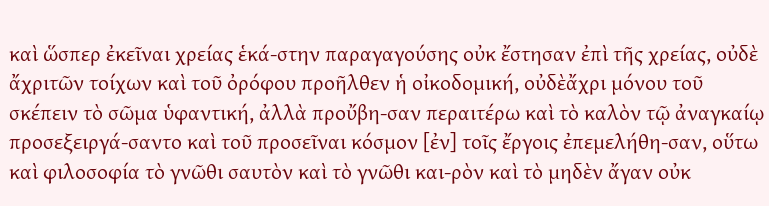καὶ ὥσπερ ἐκεῖναι χρείας ἑκά-στην παραγαγούσης οὐκ ἔστησαν ἐπὶ τῆς χρείας, οὐδὲ ἄχριτῶν τοίχων καὶ τοῦ ὀρόφου προῆλθεν ἡ οἰκοδομική, οὐδὲἄχρι μόνου τοῦ σκέπειν τὸ σῶμα ὑφαντική, ἀλλὰ προὔβη-σαν περαιτέρω καὶ τὸ καλὸν τῷ ἀναγκαίῳ προσεξειργά-σαντο καὶ τοῦ προσεῖναι κόσμον [ἐν] τοῖς ἔργοις ἐπεμελήθη-σαν, οὕτω καὶ φιλοσοφία τὸ γνῶθι σαυτὸν καὶ τὸ γνῶθι και-ρὸν καὶ τὸ μηδὲν ἄγαν οὐκ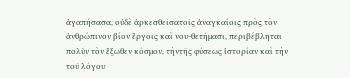ἀγαπήσασα, οὐδὲ ἀρκεσθεῖσατοῖς ἀναγκαίοις πρὸς τὸν ἀνθρώπινον βίον ἔργοις καὶ νου-θετήμασι, περιβέβληται πολὺν τὸν ἔξωθεν κόσμον, τὴντῆς φύσεως ἱστορίαν καὶ τὴν τοῦ λόγου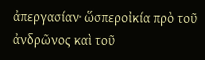ἀπεργασίαν· ὥσπεροἰκία πρὸ τοῦ ἀνδρῶνος καὶ τοῦ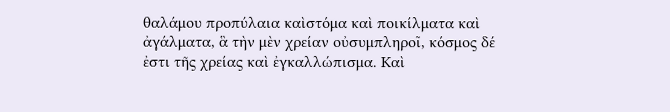θαλάμου προπύλαια καὶστόμα καὶ ποικίλματα καὶ ἀγάλματα, ἃ τὴν μὲν χρείαν οὐσυμπληροῖ, κόσμος δέ ἐστι τῆς χρείας καὶ ἐγκαλλώπισμα. Καὶ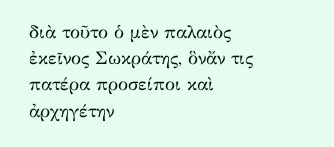διὰ τοῦτο ὁ μὲν παλαιὸς ἐκεῖνος Σωκράτης, ὃνἄν τις πατέρα προσείποι καὶ ἀρχηγέτην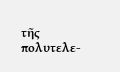τῆς πολυτελε-